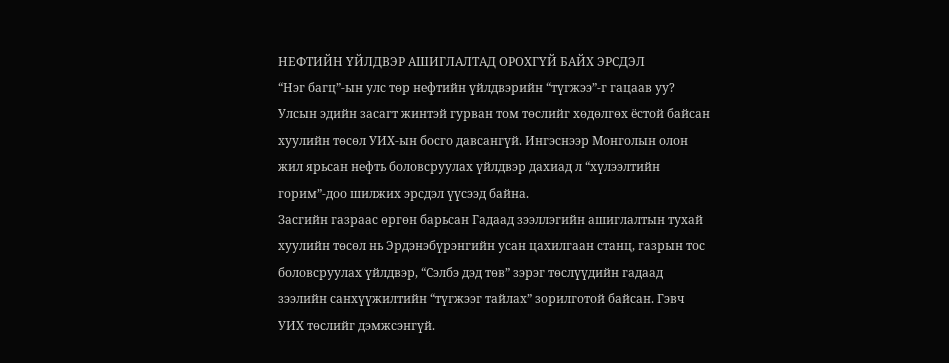НЕФТИЙН ҮЙЛДВЭР АШИГЛАЛТАД ОРОХГҮЙ БАЙХ ЭРСДЭЛ
“Нэг багц”-ын улс төр нефтийн үйлдвэрийн “түгжээ”-г гацаав уу?
Улсын эдийн засагт жинтэй гурван том төслийг хөдөлгөх ёстой байсан хуулийн төсөл УИХ-ын босго давсангүй. Ингэснээр Монголын олон жил ярьсан нефть боловсруулах үйлдвэр дахиад л “хүлээлтийн горим”-доо шилжих эрсдэл үүсээд байна.
Засгийн газраас өргөн барьсан Гадаад зээллэгийн ашиглалтын тухай хуулийн төсөл нь Эрдэнэбүрэнгийн усан цахилгаан станц, газрын тос боловсруулах үйлдвэр, “Сэлбэ дэд төв” зэрэг төслүүдийн гадаад зээлийн санхүүжилтийн “түгжээг тайлах” зорилготой байсан. Гэвч УИХ төслийг дэмжсэнгүй.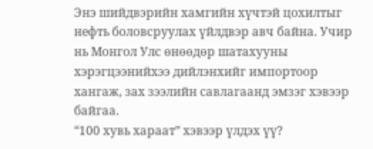Энэ шийдвэрийн хамгийн хүчтэй цохилтыг нефть боловсруулах үйлдвэр авч байна. Учир нь Монгол Улс өнөөдөр шатахууны хэрэгцээнийхээ дийлэнхийг импортоор хангаж, зах зээлийн савлагаанд эмзэг хэвээр байгаа.
“100 хувь хараат” хэвээр үлдэх үү?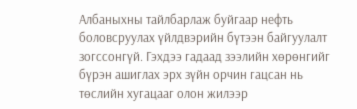Албаныхны тайлбарлаж буйгаар нефть боловсруулах үйлдвэрийн бүтээн байгуулалт зогссонгүй. Гэхдээ гадаад зээлийн хөрөнгийг бүрэн ашиглах эрх зүйн орчин гацсан нь төслийн хугацааг олон жилээр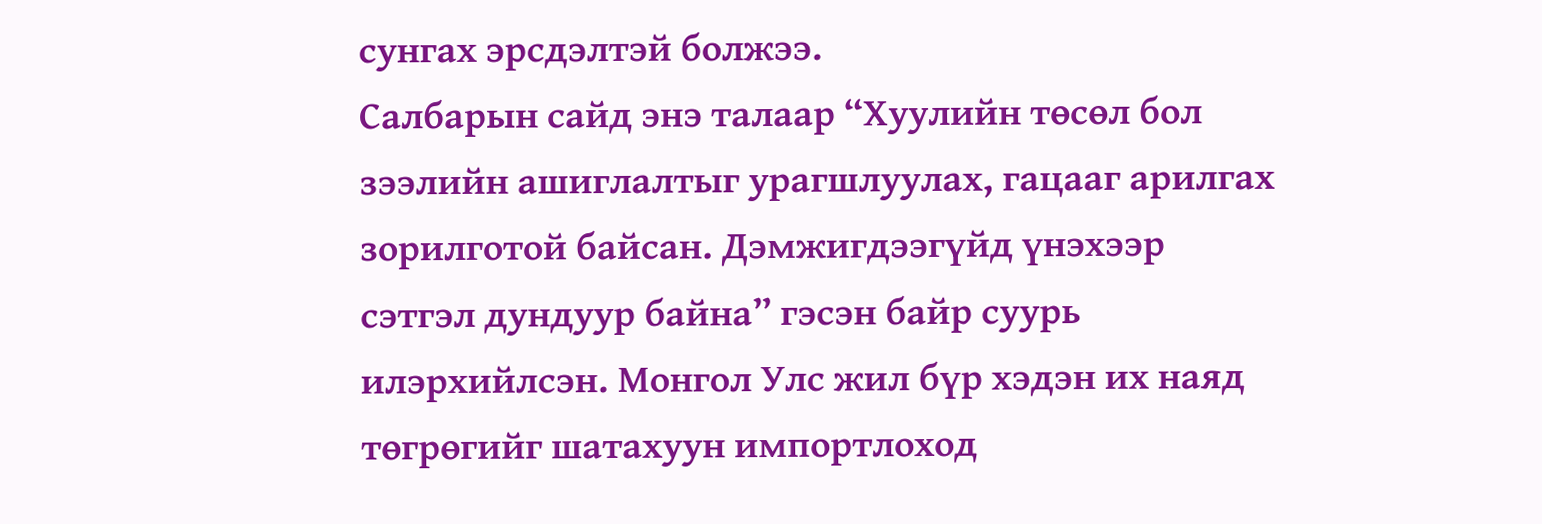сунгах эрсдэлтэй болжээ.
Салбарын сайд энэ талаар “Хуулийн төсөл бол зээлийн ашиглалтыг урагшлуулах, гацааг арилгах зорилготой байсан. Дэмжигдээгүйд үнэхээр сэтгэл дундуур байна” гэсэн байр суурь илэрхийлсэн. Монгол Улс жил бүр хэдэн их наяд төгрөгийг шатахуун импортлоход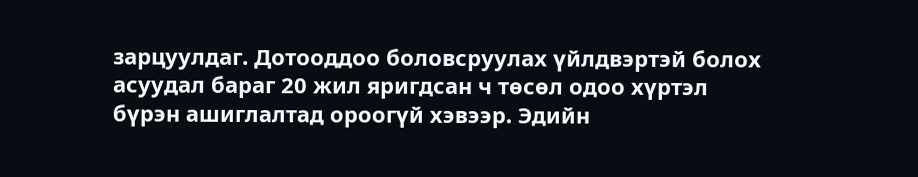зарцуулдаг. Дотооддоо боловсруулах үйлдвэртэй болох асуудал бараг 20 жил яригдсан ч төсөл одоо хүртэл бүрэн ашиглалтад ороогүй хэвээр. Эдийн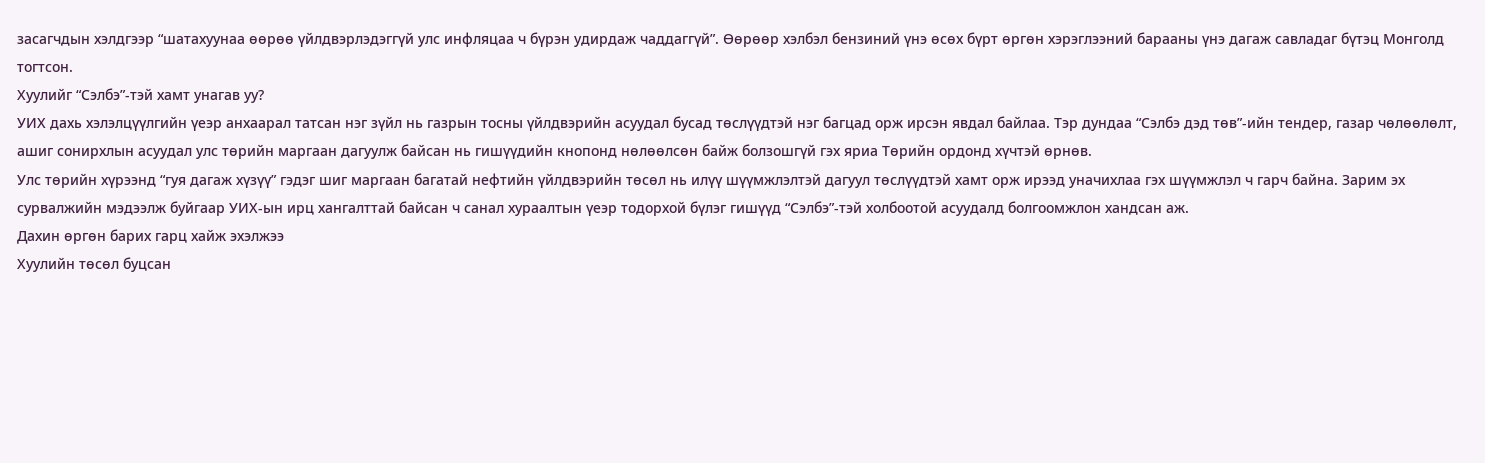засагчдын хэлдгээр “шатахуунаа өөрөө үйлдвэрлэдэггүй улс инфляцаа ч бүрэн удирдаж чаддаггүй”. Өөрөөр хэлбэл бензиний үнэ өсөх бүрт өргөн хэрэглээний барааны үнэ дагаж савладаг бүтэц Монголд тогтсон.
Хуулийг “Сэлбэ”-тэй хамт унагав уу?
УИХ дахь хэлэлцүүлгийн үеэр анхаарал татсан нэг зүйл нь газрын тосны үйлдвэрийн асуудал бусад төслүүдтэй нэг багцад орж ирсэн явдал байлаа. Тэр дундаа “Сэлбэ дэд төв”-ийн тендер, газар чөлөөлөлт, ашиг сонирхлын асуудал улс төрийн маргаан дагуулж байсан нь гишүүдийн кнопонд нөлөөлсөн байж болзошгүй гэх яриа Төрийн ордонд хүчтэй өрнөв.
Улс төрийн хүрээнд “гуя дагаж хүзүү” гэдэг шиг маргаан багатай нефтийн үйлдвэрийн төсөл нь илүү шүүмжлэлтэй дагуул төслүүдтэй хамт орж ирээд уначихлаа гэх шүүмжлэл ч гарч байна. Зарим эх сурвалжийн мэдээлж буйгаар УИХ-ын ирц хангалттай байсан ч санал хураалтын үеэр тодорхой бүлэг гишүүд “Сэлбэ”-тэй холбоотой асуудалд болгоомжлон хандсан аж.
Дахин өргөн барих гарц хайж эхэлжээ
Хуулийн төсөл буцсан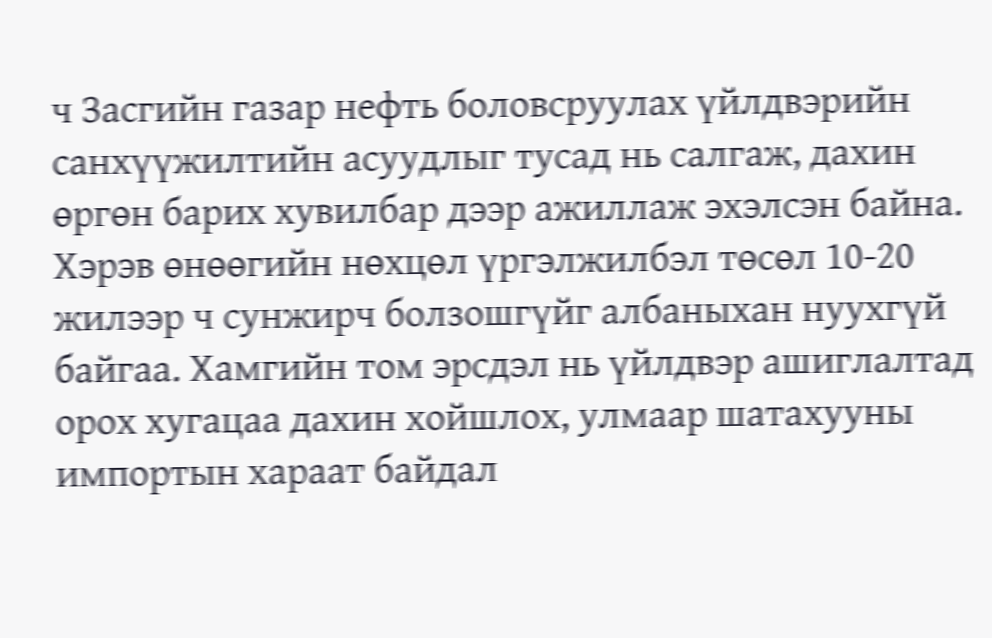ч Засгийн газар нефть боловсруулах үйлдвэрийн санхүүжилтийн асуудлыг тусад нь салгаж, дахин өргөн барих хувилбар дээр ажиллаж эхэлсэн байна.
Хэрэв өнөөгийн нөхцөл үргэлжилбэл төсөл 10-20 жилээр ч сунжирч болзошгүйг албаныхан нуухгүй байгаа. Хамгийн том эрсдэл нь үйлдвэр ашиглалтад орох хугацаа дахин хойшлох, улмаар шатахууны импортын хараат байдал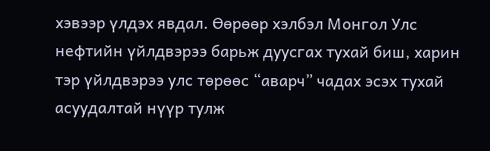хэвээр үлдэх явдал. Өөрөөр хэлбэл Монгол Улс нефтийн үйлдвэрээ барьж дуусгах тухай биш, харин тэр үйлдвэрээ улс төрөөс “аварч” чадах эсэх тухай асуудалтай нүүр тулж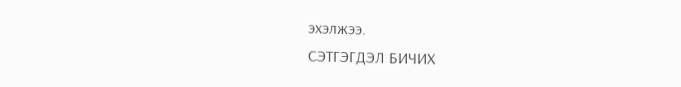эхэлжээ.
СЭТГЭГДЭЛ БИЧИХ